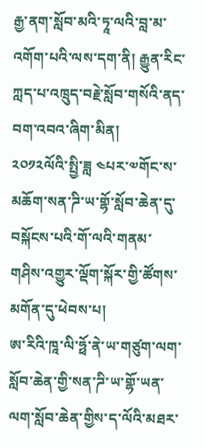རྒྱ་ནག་སློབ་མའི་ཏཱ་ལའི་བླ་མ་འགོག་པའི་ལས་དག་ནི། རྒྱུན་རིང་ཀླད་པ་འཁྲུད་བརྗེ་སློབ་གསོའི་ནད་བག་འབའ་ཞིག་མིན།
༢༠༡༢ལོའི་སྤྱི་ཟླ ༤པར་༧གོང་ས་མཆོག་སན་ཌི་ཡ་གྷོ་སློབ་ཆེན་དུ་བསྐོངས་པའི་གོ་ལའི་གནམ་གཤིས་འགྱུར་ལྡོག་སྐོར་གྱི་ཚོགས་མགོན་དུ་ཕེབས་པ།
ཨ་རིའི་ཁཱ་ལི་ཧྥོ་ནེ་ཡ་གཙུག་ལག་སློབ་ཆེན་གྱི་སན་ཌི་ཡ་གྷོ་ཡན་ལག་སློབ་ཆེན་གྱིས་ད་ལོའི་མཐར་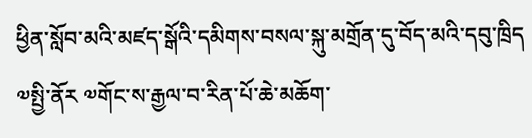ཕྱིན་སློབ་མའི་མཛད་སྒོའི་དམིགས་བསལ་སྐུ་མགྲོན་དུ་བོད་མའི་དབུ་ཁྲིད ༧སྤྱི་ནོར ༧གོང་ས་རྒྱལ་བ་རིན་པོ་ཆེ་མཆོག་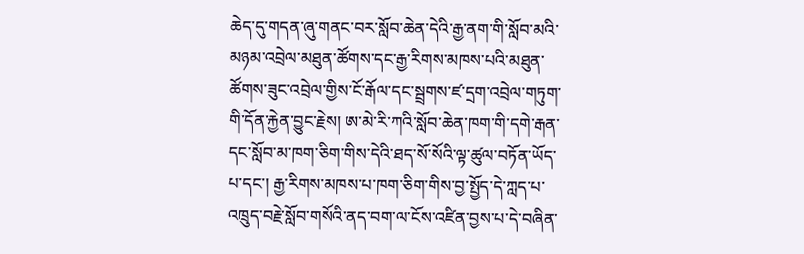ཆེད་དུ་གདན་ཞུ་གནང་བར་སློབ་ཆེན་དེའི་རྒྱ་ནག་གི་སློབ་མའི་མཉམ་འབྲེལ་མཐུན་ཚོགས་དང་རྒྱ་རིགས་མཁས་པའི་མཐུན་ཚོགས་ཟུང་འབྲེལ་གྱིས་ངོ་རྒོལ་དང་སྦྲགས་ཛ་དྲག་འབྲེལ་གཏུག་གི་དོན་རྐྱེན་བྱུང་རྗེས། ཨ་མེ་རི་ཀའི་སློབ་ཆེན་ཁག་གི་དགེ་རྒན་དང་སློབ་མ་ཁག་ཅིག་གིས་དེའི་ཐད་སོ་སོའི་ལྟ་ཚུལ་བཏོན་ཡོད་པ་དང་། རྒྱ་རིགས་མཁས་པ་ཁག་ཅིག་གིས་བྱ་སྤྱོད་དེ་ཀླད་པ་འཁྲུད་བརྗེ་སློབ་གསོའི་ནད་བག་ལ་ངོས་འཛིན་བྱས་པ་དེ་བཞིན་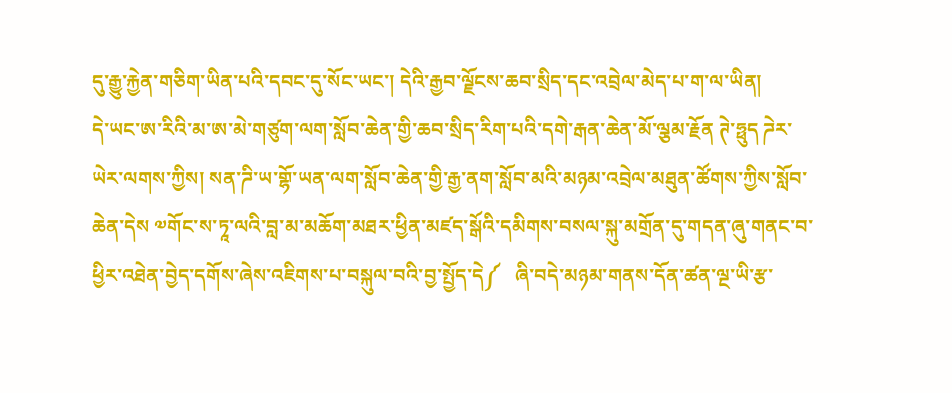དུ་རྒྱུ་རྐྱེན་གཅིག་ཡིན་པའི་དབང་དུ་སོང་ཡང་། དེའི་རྒྱབ་ལྗོངས་ཆབ་སྲིད་དང་འབྲེལ་མེད་པ་ག་ལ་ཡིན།
དེ་ཡང་ཨ་རིའི་མ་ཨ་མེ་གཙུག་ལག་སློབ་ཆེན་གྱི་ཆབ་སྲིད་རིག་པའི་དགེ་རྒན་ཆེན་མོ་ལྕམ་རྗོན ཊེ་ཧྥུད ཌེར་ཡེར་ལགས་ཀྱིས། སན་ཌི་ཡ་གྷོ་ཡན་ལག་སློབ་ཆེན་གྱི་རྒྱ་ནག་སློབ་མའི་མཉམ་འབྲེལ་མཐུན་ཚོགས་ཀྱིས་སློབ་ཆེན་དེས ༧གོང་ས་ཏཱ་ལའི་བླ་མ་མཆོག་མཐར་ཕྱིན་མཛད་སྒོའི་དམིགས་བསལ་སྐུ་མགྲོན་དུ་གདན་ཞུ་གནང་བ་ཕྱིར་འཐེན་བྱེད་དགོས་ཞེས་འཇིགས་པ་བསྐུལ་བའི་བྱ་སྤྱོད་དེ༼   ཞི་བདེ་མཉམ་གནས་དོན་ཚན་ལྔ་ཡི་རྩ་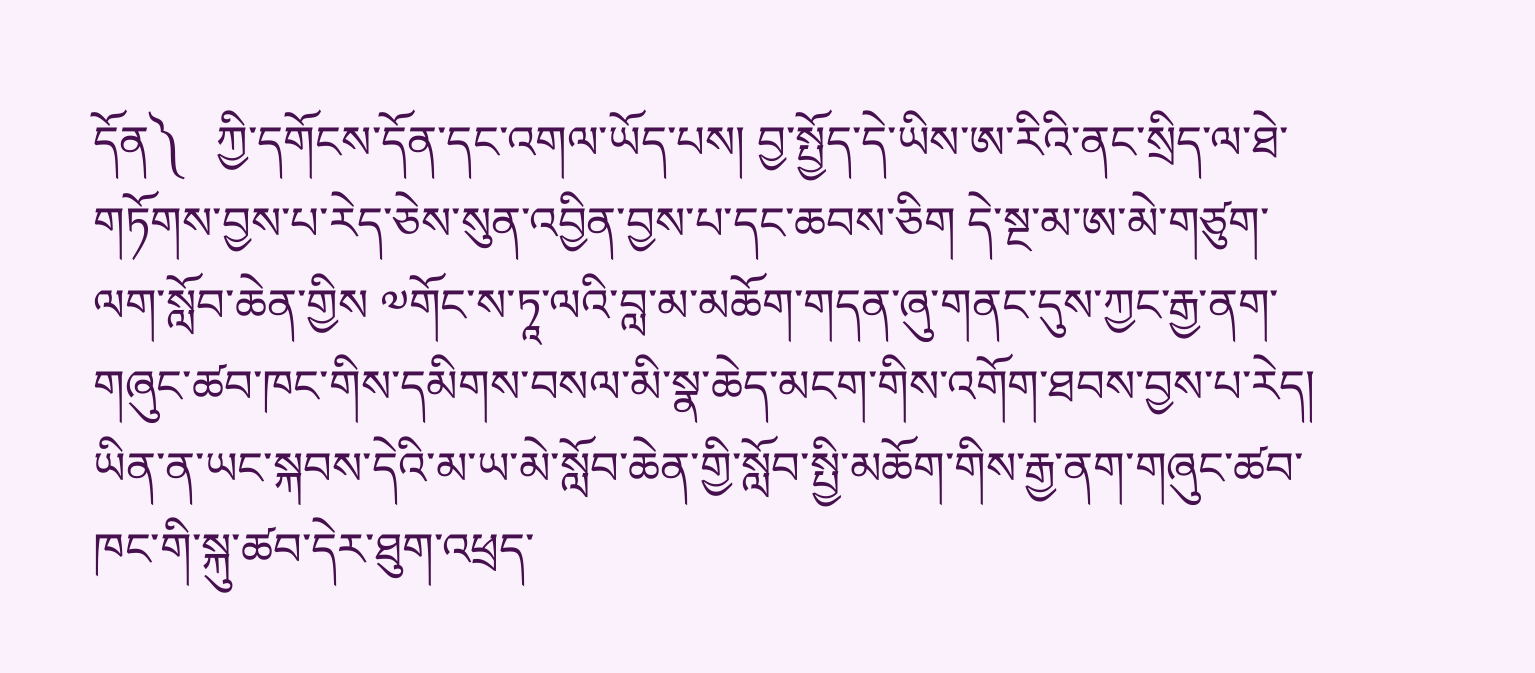དོན༽   ཀྱི་དགོངས་དོན་དང་འགལ་ཡོད་པས། བྱ་སྤྱོད་དེ་ཡིས་ཨ་རིའི་ནང་སྲིད་ལ་ཐེ་གཏོགས་བྱས་པ་རེད་ཅེས་སུན་འབྱིན་བྱས་པ་དང་ཆབས་ཅིག དེ་སྔ་མ་ཨ་མེ་གཙུག་ལག་སློབ་ཆེན་གྱིས ༧གོང་ས་ཏཱ་ལའི་བླ་མ་མཆོག་གདན་ཞུ་གནང་དུས་ཀྱང་རྒྱ་ནག་གཞུང་ཚབ་ཁང་གིས་དམིགས་བསལ་མི་སྣ་ཆེད་མངག་གིས་འགོག་ཐབས་བྱས་པ་རེད། ཡིན་ན་ཡང་སྐབས་དེའི་མ་ཡ་མེ་སློབ་ཆེན་གྱི་སློབ་སྤྱི་མཆོག་གིས་རྒྱ་ནག་གཞུང་ཚབ་ཁང་གི་སྐུ་ཚབ་དེར་ཐུག་འཕྲད་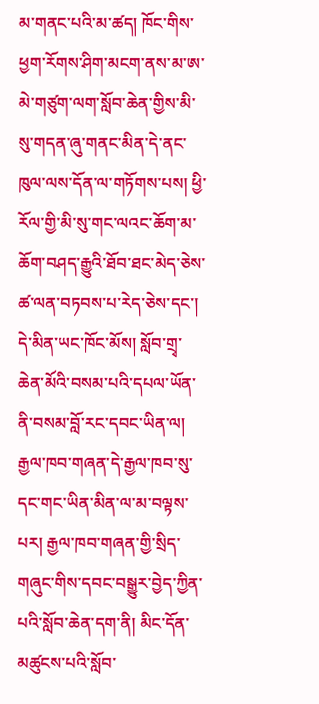མ་གནང་པའི་མ་ཚད། ཁོང་གིས་ཕྱག་རོགས་ཤིག་མངག་ནས་མ་ཨ་མེ་གཙུག་ལག་སློབ་ཆེན་གྱིས་མི་སུ་གདན་ཞུ་གནང་མིན་དེ་ནང་ཁུལ་ལས་དོན་ལ་གཏོགས་པས། ཕྱི་རོལ་གྱི་མི་སུ་གང་ལའང་ཆོག་མ་ཆོག་བཤད་རྒྱུའི་ཐོབ་ཐང་མེད་ཅེས་ཚ་ལན་བཏབས་པ་རེད་ཅེས་དང་།
དེ་མིན་ཡང་ཁོང་མོས། སློབ་གྲྭ་ཆེན་མོའི་བསམ་པའི་དཔལ་ཡོན་ནི་བསམ་བློ་རང་དབང་ཡིན་ལ། རྒྱལ་ཁབ་གཞན་དེ་རྒྱལ་ཁབ་སུ་དང་གང་ཡིན་མིན་ལ་མ་བལྟས་པར། རྒྱལ་ཁབ་གཞན་གྱི་སྲིད་གཞུང་གིས་དབང་བསྒྱུར་བྱེད་ཀྱིན་པའི་སློབ་ཆེན་དག་ནི། མིང་དོན་མཚུངས་པའི་སློབ་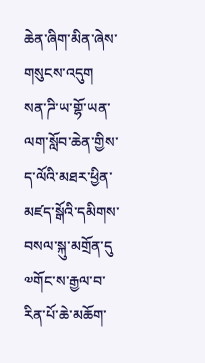ཆེན་ཞིག་མིན་ཞེས་གསུངས་འདུག
སན་ཌི་ཡ་གྷོ་ཡན་ལག་སློབ་ཆེན་གྱིས་ད་ལོའི་མཐར་ཕྱིན་མཛད་སྒོའི་དམིགས་བསལ་སྐུ་མགྲོན་དུ ༧གོང་ས་རྒྱལ་བ་རིན་པོ་ཆེ་མཆོག་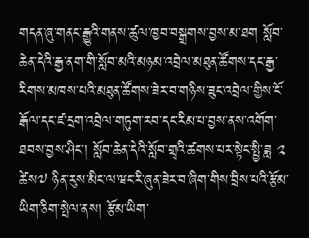གདན་ཞུ་གནང་རྒྱུའི་གནས་ཚུལ་ཁྱབ་བསྒྲགས་བྱས་མ་ཐག སློབ་ཆེན་དེའི་རྒྱ་ནག་གི་སློབ་མའི་མཉམ་འབྲེལ་མཐུན་ཚོགས་དང་རྒྱ་རིགས་མཁས་པའི་མཐུན་ཚོགས་ཟེར་བ་གཉིས་ཟུང་འབྲེལ་གྱིས་ངོ་རྒོལ་དང་ཛ་དྲག་འབྲེལ་གཏུག་རབ་དང་རིམ་པ་བྱས་ནས་འགོག་ཐབས་བྱས་ཤིང་། སློབ་ཆེན་དེའི་སློབ་གྲྭའི་ཚགས་པར་སྟེང་སྤྱི་ཟླ ༢ ཚེས༧ ཉིན་རུས་མིང་ལ་ཝང་རི་ཞུན་ཟེར་བ་ཞིག་གིས་བྲིས་པའི་རྩོམ་ཡིག་ཅིག་སྤེལ་ནས། རྩོམ་ཡིག་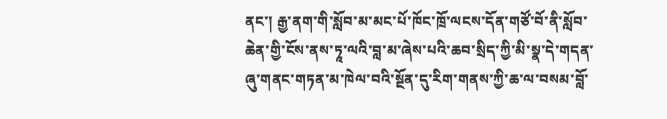ནང་། རྒྱ་ནག་གི་སློབ་མ་མང་པོ་ཁོང་ཁྲོ་ལངས་དོན་གཙོ་བོ་ནི་སློབ་ཆེན་གྱི་ངོས་ནས་ཏཱ་ལའི་བླ་མ་ཞེས་པའི་ཆབ་སྲིད་ཀྱི་མི་སྣ་དེ་གདན་ཞུ་གནང་གཏན་མ་ཁེལ་བའི་སྔོན་དུ་རིག་གནས་ཀྱི་ཆ་ལ་བསམ་བློ་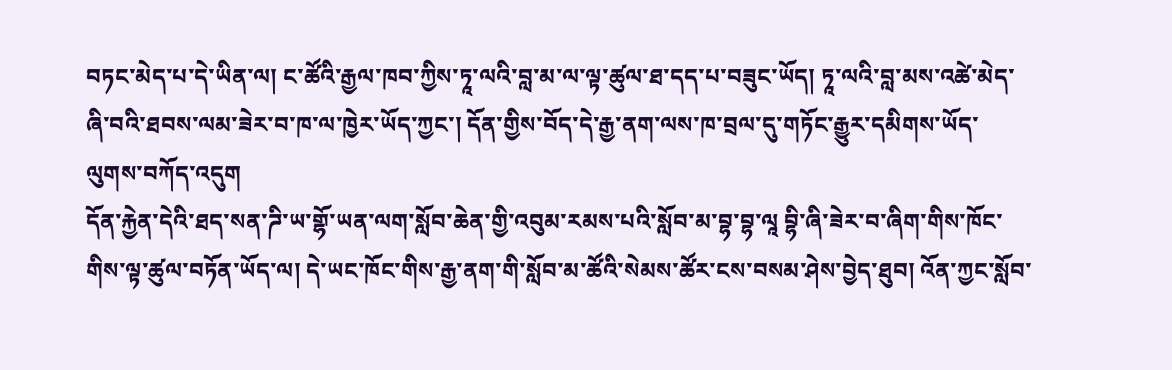བཏང་མེད་པ་དེ་ཡིན་ལ། ང་ཚོའི་རྒྱལ་ཁབ་ཀྱིས་ཏཱ་ལའི་བླ་མ་ལ་ལྟ་ཚུལ་ཐ་དད་པ་བཟུང་ཡོད། ཏཱ་ལའི་བླ་མས་འཚེ་མེད་ཞི་བའི་ཐབས་ལམ་ཟེར་བ་ཁ་ལ་ཁྱེར་ཡོད་ཀྱང་། དོན་གྱིས་བོད་དེ་རྒྱ་ནག་ལས་ཁ་བྲལ་དུ་གཏོང་རྒྱུར་དམིགས་ཡོད་ལུགས་བཀོད་འདུག
དོན་རྐྱེན་དེའི་ཐད་སན་ཌི་ཡ་གྷོ་ཡན་ལག་སློབ་ཆེན་གྱི་འབུམ་རམས་པའི་སློབ་མ་བྷ་བྷ་ལཱ བྷི་ཞི་ཟེར་བ་ཞིག་གིས་ཁོང་གིས་ལྟ་ཚུལ་བཏོན་ཡོད་ལ། དེ་ཡང་ཁོང་གིས་རྒྱ་ནག་གི་སློབ་མ་ཚོའི་སེམས་ཚོར་ངས་བསམ་ཤེས་བྱེད་ཐུབ། འོན་ཀྱང་སློབ་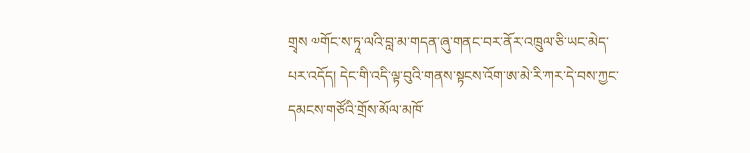གྲྭས ༧གོང་ས་ཏཱ་ལའི་བླ་མ་གདན་ཞུ་གནང་བར་ནོར་འཁྲུལ་ཅི་ཡང་མེད་པར་འདོད། དེང་གི་འདི་ལྟ་བུའི་གནས་སྟངས་འོག་ཨ་མེ་རི་ཀར་དེ་བས་ཀྱང་དམངས་གཙོའི་གྲོས་མོལ་མཁོ་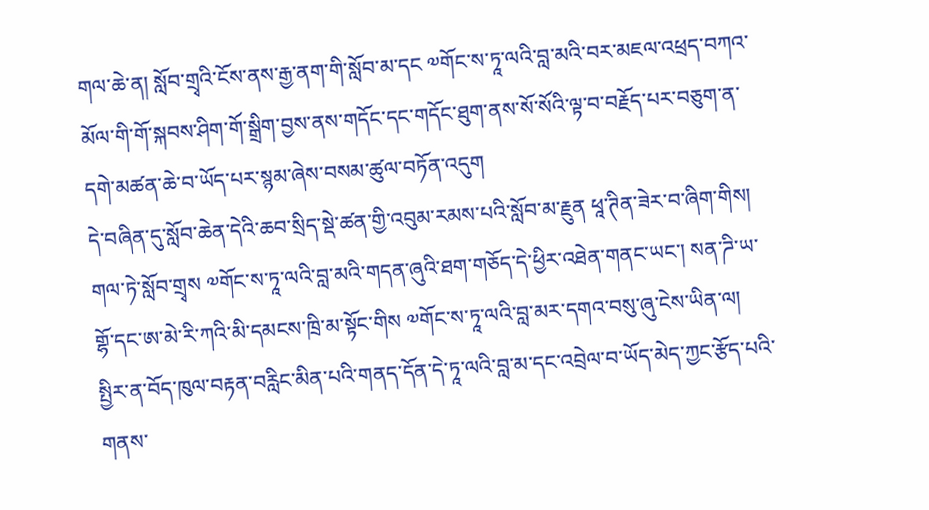གལ་ཆེ་ན། སློབ་གྲྭའི་ངོས་ནས་རྒྱ་ནག་གི་སློབ་མ་དང ༧གོང་ས་ཏཱ་ལའི་བླ་མའི་བར་མཇལ་འཕྲད་བཀའ་མོལ་གི་གོ་སྐབས་ཤིག་གོ་སྒྲིག་བྱས་ནས་གདོང་དང་གདོང་ཐུག་ནས་སོ་སོའི་ལྟ་བ་བརྗོད་པར་བཅུག་ན་དགེ་མཚན་ཆེ་བ་ཡོད་པར་སྙམ་ཞེས་བསམ་ཚུལ་བཏོན་འདུག
དེ་བཞིན་དུ་སློབ་ཆེན་དེའི་ཆབ་སྲིད་སྡེ་ཚན་གྱི་འབུམ་རམས་པའི་སློབ་མ་རྗུན ཕཱ་ཊིན་ཟེར་བ་ཞིག་གིས། གལ་ཏེ་སློབ་གྲྭས ༧གོང་ས་ཏཱ་ལའི་བླ་མའི་གདན་ཞུའི་ཐག་གཅོད་དེ་ཕྱིར་འཐེན་གནང་ཡང་། སན་ཌི་ཡ་གྷོ་དང་ཨ་མེ་རི་ཀའི་མི་དམངས་ཁྲི་མ་སྟོང་གིས ༧གོང་ས་ཏཱ་ལའི་བླ་མར་དགའ་བསུ་ཞུ་ངེས་ཡིན་ལ། སྤྱིར་ན་བོད་ཁུལ་བརྟན་བརླིང་མིན་པའི་གནད་དོན་དེ་ཏཱ་ལའི་བླ་མ་དང་འབྲེལ་བ་ཡོད་མེད་ཀྱང་རྩོད་པའི་གནས་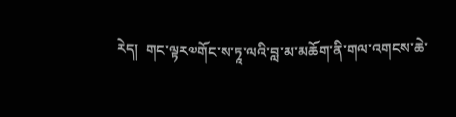རེད།  གང་ལྟར༧གོང་ས་ཏཱ་ལའི་བླ་མ་མཆོག་ནི་གལ་འགངས་ཆེ་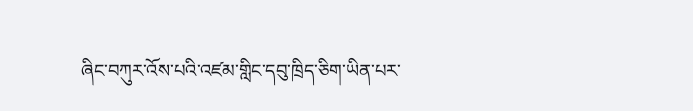ཞིང་བཀུར་འོས་པའི་འཛམ་གླིང་དབུ་ཁྲིད་ཅིག་ཡིན་པར་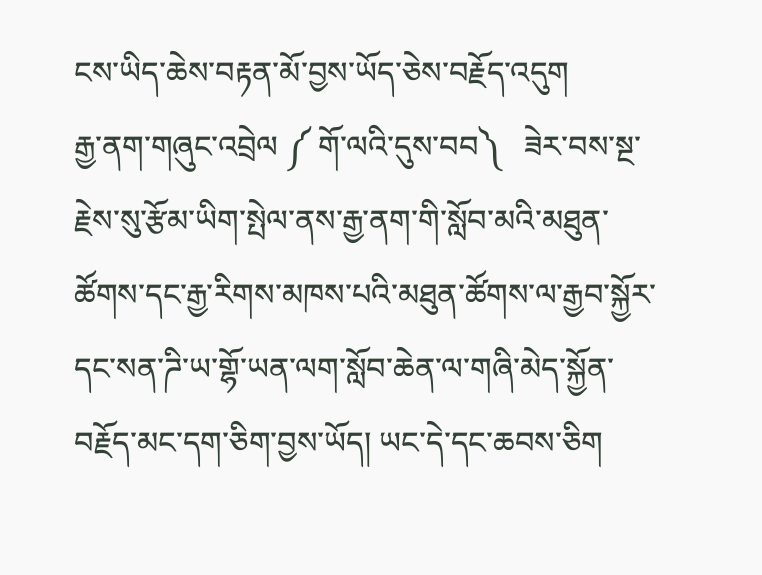ངས་ཡིད་ཆེས་བརྟན་མོ་བྱས་ཡོད་ཅེས་བརྗོད་འདུག
རྒྱ་ནག་གཞུང་འབྲེལ ༼ གོ་ལའི་དུས་བབ༽   ཟེར་བས་སྔ་རྗེས་སུ་རྩོམ་ཡིག་སྤེལ་ནས་རྒྱ་ནག་གི་སློབ་མའི་མཐུན་ཚོགས་དང་རྒྱ་རིགས་མཁས་པའི་མཐུན་ཚོགས་ལ་རྒྱབ་སྐྱོར་དང་སན་ཌི་ཡ་གྷོ་ཡན་ལག་སློབ་ཆེན་ལ་གཞི་མེད་སྐྱོན་བརྗོད་མང་དག་ཅིག་བྱས་ཡོད། ཡང་དེ་དང་ཆབས་ཅིག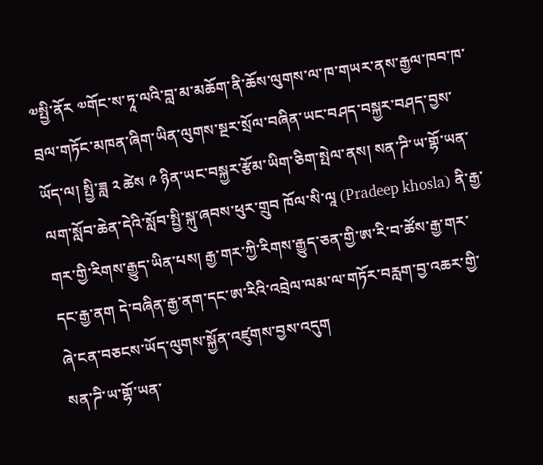༧སྤྱི་ནོར ༧གོང་ས་ཏཱ་ལའི་བླ་མ་མཆོག་ནི་ཆོས་ལུགས་ལ་ཁ་གཡར་ནས་རྒྱལ་ཁབ་ཁ་བྲལ་གཏོང་མཁན་ཞིག་ཡིན་ལུགས་སྔར་སྲོལ་བཞིན་ཡང་བཤད་བསྐྱར་བཤད་བྱས་ཡོད་ལ། སྤྱི་ཟླ ༢ ཚེས ༩ ཉིན་ཡང་བསྐྱར་རྩོམ་ཡིག་ཅིག་སྤེལ་ནས། སན་ཌི་ཡ་གྷོ་ཡན་ལག་སློབ་ཆེན་དེའི་སློབ་སྤྱི་སྐུ་ཞབས་ཕུར་གྲུབ ཁོལ་སི་ལཱ (Pradeep khosla) ནི་རྒྱ་གར་གྱི་རིགས་རྒྱུད་ཡིན་པས། རྒྱ་གར་ཀྱི་རིགས་རྒྱུད་ཅན་གྱི་ཨ་རི་བ་ཚོས་རྒྱ་གར་དང་རྒྱ་ནག དེ་བཞིན་རྒྱ་ནག་དང་ཨ་རིའི་འབྲེལ་ལམ་ལ་གཏོར་བརླག་བྱ་འཆར་གྱི་ཞེ་ངན་བཅངས་ཡོད་ལུགས་སྐྱོན་འཛུགས་བྱས་འདུག
སན་ཌི་ཡ་གྷོ་ཡན་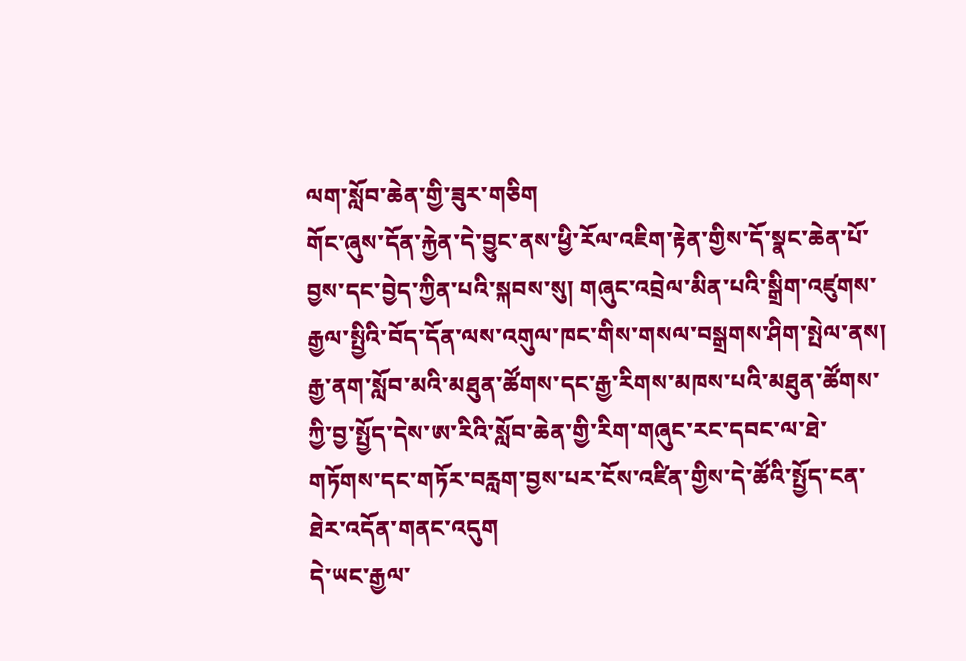ལག་སློབ་ཆེན་གྱི་ཟུར་གཅིག
གོང་ཞུས་དོན་རྐྱེན་དེ་བྱུང་ནས་ཕྱི་རོལ་འཇིག་རྟེན་གྱིས་དོ་སྣང་ཆེན་པོ་བྱས་དང་བྱེད་ཀྱིན་པའི་སྐབས་སུ། གཞུང་འབྲེལ་མིན་པའི་སྒྲིག་འཛུགས་རྒྱལ་སྤྱིའི་བོད་དོན་ལས་འགུལ་ཁང་གིས་གསལ་བསྒྲགས་ཤིག་སྤེལ་ནས། རྒྱ་ནག་སློབ་མའི་མཐུན་ཚོགས་དང་རྒྱ་རིགས་མཁས་པའི་མཐུན་ཚོགས་ཀྱི་བྱ་སྤྱོད་དེས་ཨ་རིའི་སློབ་ཆེན་གྱི་རིག་གཞུང་རང་དབང་ལ་ཐེ་གཏོགས་དང་གཏོར་བརླག་བྱས་པར་ངོས་འཛིན་གྱིས་དེ་ཚོའི་སྤྱོད་ངན་ཐེར་འདོན་གནང་འདུག
དེ་ཡང་རྒྱལ་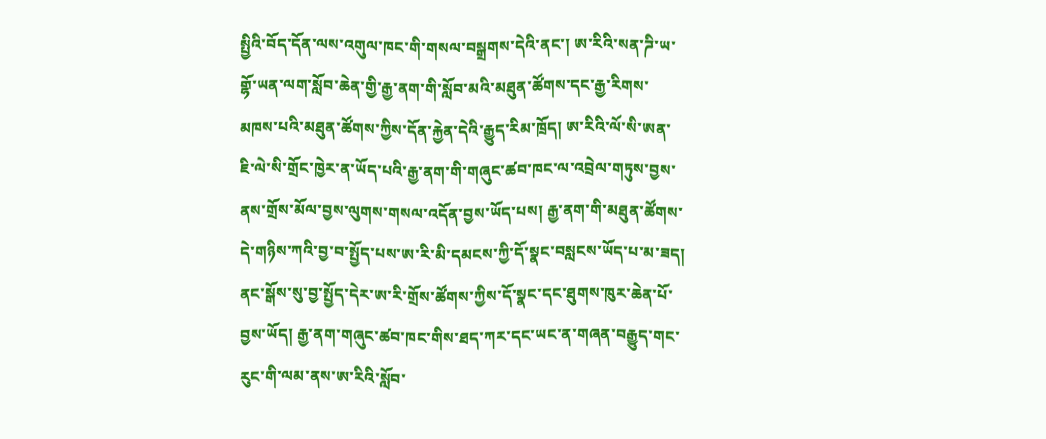སྤྱིའི་བོད་དོན་ལས་འགུལ་ཁང་གི་གསལ་བསྒྲགས་དེའི་ནང་། ཨ་རིའི་སན་ཌི་ཡ་གྷོ་ཡན་ལག་སློབ་ཆེན་གྱི་རྒྱ་ནག་གི་སློབ་མའི་མཐུན་ཚོགས་དང་རྒྱ་རིགས་མཁས་པའི་མཐུན་ཚོགས་ཀྱིས་དོན་རྐྱེན་དེའི་རྒྱུད་རིམ་ཁྲོད། ཨ་རིའི་ལོ་སི་ཨན་ཇི་ལེ་སི་གྲོང་ཁྱེར་ན་ཡོད་པའི་རྒྱ་ནག་གི་གཞུང་ཚབ་ཁང་ལ་འབྲེལ་གཏུས་བྱས་ནས་གྲོས་མོལ་བྱས་ལུགས་གསལ་འདོན་བྱས་ཡོད་པས། རྒྱ་ནག་གི་མཐུན་ཚོགས་དེ་གཉིས་ཀའི་བྱ་བ་སྤྱོད་པས་ཨ་རི་མི་དམངས་ཀྱི་དོ་སྣང་བསླངས་ཡོད་པ་མ་ཟད། ནང་སྒོས་སུ་བྱ་སྤྱོད་དེར་ཨ་རི་གྲོས་ཚོགས་ཀྱིས་དོ་སྣང་དང་ཐུགས་ཁུར་ཆེན་པོ་བྱས་ཡོད། རྒྱ་ནག་གཞུང་ཚབ་ཁང་གིས་ཐད་ཀར་དང་ཡང་ན་གཞན་བརྒྱུད་གང་རུང་གི་ལམ་ནས་ཨ་རིའི་སློབ་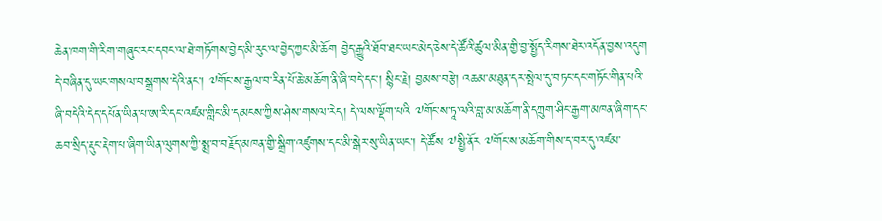ཆེན་ཁག་གི་རིག་གཞུང་རང་དབང་ལ་ཐེ་གཏོགས་བྱེད་མི་རུང་ལ་བྱེད་ཀྱང་མི་ཆོག བྱེད་རྒྱུའི་ཐོབ་ཐང་ཡང་མེད་ཅེས་དེ་ཚོའི་ཚུལ་མིན་གྱི་བྱ་སྤྱོད་རིགས་ཐེར་འདོན་བྱས་འདུག
དེ་བཞིན་དུ་ཡང་གསལ་བསྒྲགས་དེའི་ནང་། ༧གོང་ས་རྒྱལ་བ་རིན་པོ་ཆེ་མཆོག་ནི་ཞི་བདེ་དང་། སྙིང་རྗེ། བྱམས་བརྩེ། འཆམ་མཐུན་དར་སྤེལ་དུ་བཏང་དང་གཏོང་གིན་པའི་ཞི་བདེའི་དེད་དཔོན་ཡིན་པ་ཨ་རི་དང་འཛམ་གླིང་མི་དམངས་ཀྱིས་ཤེས་གསལ་རེད། དེ་ལས་ལྡོག་པའི ༧གོང་ས་ཏཱ་ལའི་བླ་མ་མཆོག་ནི་དཀྲུག་ཤིང་རྒྱག་མཁན་ཞིག་དང་ཆབ་སྲིད་རྡུང་རྡེག་པ་ཞིག་ཡིན་ལུགས་ཀྱི་སྨྲ་བ་བརྗོད་མཁན་གྱི་སྒྲིག་འཛུགས་དང་མི་སྒེར་སུ་ཡིན་ཡང་། དེ་ཚོས ༧སྤྱི་ནོར ༧གོང་ས་མཆོག་གིས་ད་བར་དུ་འཛམ་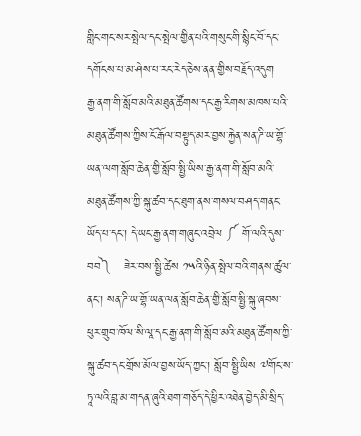གླིང་གང་སར་སྤེལ་དང་སྤེལ་གྱིན་པའི་གསུང་གི་སྙིང་བོ་དང་དགོངས་པ་མ་ཤེས་པ་རང་རེད་ཅེས་ནན་གྱིས་བརྗོད་འདུག
རྒྱ་ནག་གི་སློབ་མའི་མཐུན་ཚོགས་དང་རྒྱ་རིགས་མཁས་པའི་མཐུན་ཚོགས་ཀྱིས་ངོ་རྒོལ་བསྟུད་མར་བྱས་རྐྱེན་སན་ཌི་ཡ་གྷོ་ཡན་ལག་སློབ་ཆེན་གྱི་སློབ་སྤྱི་ཡིས་རྒྱ་ནག་གི་སློབ་མའི་མཐུན་ཚོགས་ཀྱི་སྐུ་ཚབ་དང་ཐུག་ནས་གསལ་བཤད་གནང་ཡོད་པ་དང་། དེ་ཡང་རྒྱ་ནག་གཞུང་འབྲེལ ༼ གོ་ལའི་དུས་བབ༽   ཟེར་བས་སྤྱི་ཚེས ༡༥འི་ཉིན་སྤེལ་བའི་གནས་ཚུལ་ནང་། སན་ཌི་ཡ་གྷོ་ཡན་ལན་སློབ་ཆེན་གྱི་སློབ་སྤྱི་སྐུ་ཞབས་ཕུར་གྲུབ་ཁོལ་སི་ལཱ་དང་རྒྱ་ནག་གི་སློབ་མའི་མཐུན་ཚོགས་ཀྱི་སྐུ་ཚབ་དང་གྲོས་མོལ་བྱས་ཡོད་ཀྱང་། སློབ་སྤྱི་ཡིས ༧གོང་ས་ཏཱ་ལའི་བླ་མ་གདན་ཞུའི་ཐག་གཅོད་དེ་ཕྱིར་འཐེན་བྱེད་མི་སྲིད་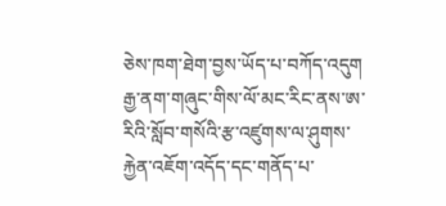ཅེས་ཁག་ཐེག་བྱས་ཡོད་པ་བཀོད་འདུག
རྒྱ་ནག་གཞུང་གིས་ལོ་མང་རིང་ནས་ཨ་རིའི་སློབ་གསོའི་རྩ་འཛུགས་ལ་ཤུགས་རྐྱེན་འཇོག་འདོད་དང་གནོད་པ་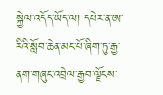སྐྱེལ་འདོད་ཡོད་ལ། དཔེར་ན་ཨ་རིའི་སློབ་ཆེན་མང་པོ་ཞིག་ཏུ་རྒྱ་ནག་གཞུང་འབྲེལ་རྒྱབ་ལྗོངས་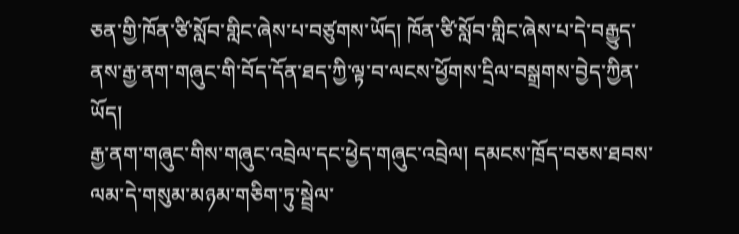ཅན་གྱི་ཁོན་ཙི་སློབ་གླིང་ཞེས་པ་བཙུགས་ཡོད། ཁོན་ཙི་སློབ་གླིང་ཞེས་པ་དེ་བརྒྱུད་ནས་རྒྱ་ནག་གཞུང་གི་བོད་དོན་ཐད་ཀྱི་ལྟ་བ་ལངས་ཕྱོགས་དྲིལ་བསྒྲགས་བྱེད་ཀྱིན་ཡོད།
རྒྱ་ནག་གཞུང་གིས་གཞུང་འབྲེལ་དང་ཕྱེད་གཞུང་འབྲེལ། དམངས་ཁྲོད་བཅས་ཐབས་ལམ་དེ་གསུམ་མཉམ་གཅིག་ཏུ་སྦྲེལ་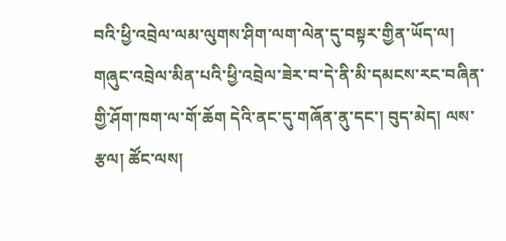བའི་ཕྱི་འབྲེལ་ལམ་ལུགས་ཤིག་ལག་ལེན་དུ་བསྟར་གྱིན་ཡོད་ལ། གཞུང་འབྲེལ་མིན་པའི་ཕྱི་འབྲེལ་ཟེར་བ་དེ་ནི་མི་དམངས་རང་བཞིན་གྱི་ཤོག་ཁག་ལ་གོ་ཆོག དེའི་ནང་དུ་གཞོན་ནུ་དང་། བུད་མེད། ལས་རྩལ། ཚོང་ལས།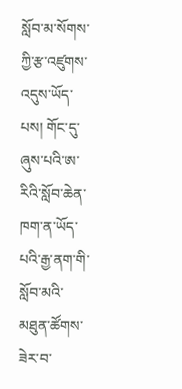སློབ་མ་སོགས་ཀྱི་རྩ་འཛུགས་འདུས་ཡོད་པས། གོང་དུ་ཞུས་པའི་ཨ་རིའི་སློབ་ཆེན་ཁག་ན་ཡོད་པའི་རྒྱ་ནག་གི་སློབ་མའི་མཐུན་ཚོགས་ཟེར་བ་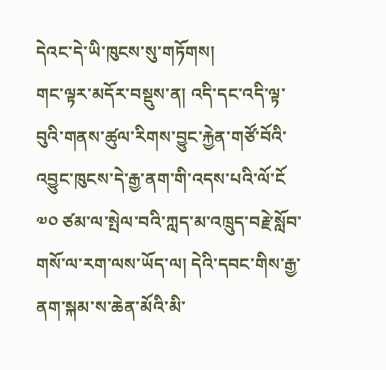དེའང་དེ་ཡི་ཁུངས་སུ་གཏོགས།
གང་ལྟར་མདོར་བསྡུས་ན། འདི་དང་འདི་ལྟ་བུའི་གནས་ཚུལ་རིགས་བྱུང་རྐྱེན་གཙོ་བོའི་འབྱུང་ཁུངས་དེ་རྒྱ་ནག་གི་འདས་པའི་ལོ་ངོ ༧༠ ཙམ་ལ་སྤེལ་བའི་ཀླད་མ་འཁྲུད་བརྗེ་སློབ་གསོ་ལ་རག་ལས་ཡོད་ལ། དེའི་དབང་གིས་རྒྱ་ནག་སྐམ་ས་ཆེན་མོའི་མི་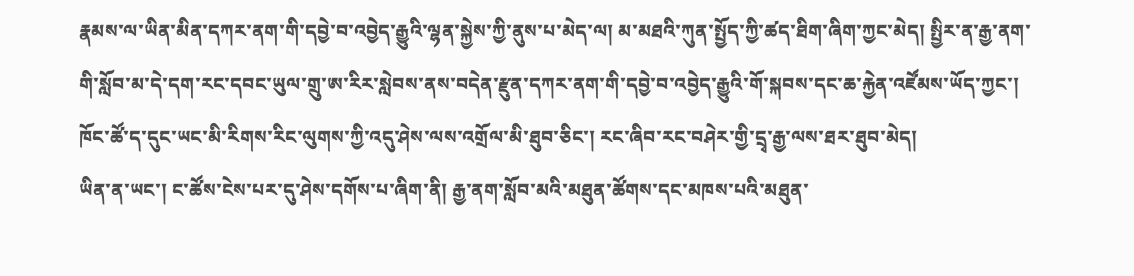རྣམས་ལ་ཡིན་མིན་དཀར་ནག་གི་དབྱེ་བ་འབྱེད་རྒྱུའི་ལྷན་སྐྱེས་ཀྱི་ནུས་པ་མེད་ལ། མ་མཐའི་ཀུན་སྤྱོད་ཀྱི་ཚད་ཐིག་ཞིག་ཀྱང་མེད། སྤྱིར་ན་རྒྱ་ནག་གི་སློབ་མ་དེ་དག་རང་དབང་ཡུལ་གྲུ་ཨ་རིར་སླེབས་ནས་བདེན་རྫུན་དཀར་ནག་གི་དབྱེ་བ་འབྱེད་རྒྱུའི་གོ་སྐབས་དང་ཆ་རྐྱེན་འཛོམས་ཡོད་ཀྱང་། ཁོང་ཚོ་ད་དུང་ཡང་མི་རིགས་རིང་ལུགས་ཀྱི་འདུ་ཤེས་ལས་འགྲོལ་མི་ཐུབ་ཅིང་། རང་ཞིབ་རང་བཤེར་གྱི་དྲྭ་རྒྱ་ལས་ཐར་ཐུབ་མེད།
ཡིན་ན་ཡང་། ང་ཚོས་ངེས་པར་དུ་ཤེས་དགོས་པ་ཞིག་ནི། རྒྱ་ནག་སློབ་མའི་མཐུན་ཚོགས་དང་མཁས་པའི་མཐུན་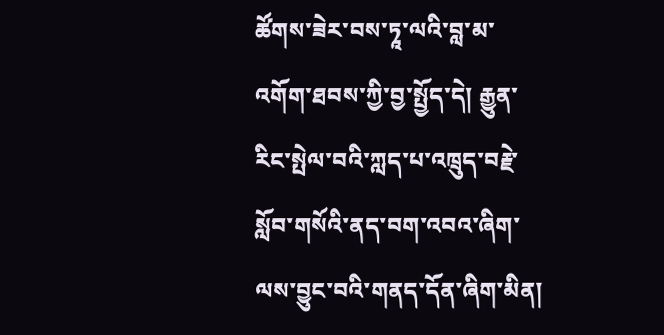ཚོགས་ཟེར་བས་ཏཱ་ལའི་བླ་མ་འགོག་ཐབས་ཀྱི་བྱ་སྤྱོད་དེ། རྒྱུན་རིང་སྤེལ་བའི་ཀླད་པ་འཁྲུད་བརྗེ་སློབ་གསོའི་ནད་བག་འབའ་ཞིག་ལས་བྱུང་བའི་གནད་དོན་ཞིག་མིན།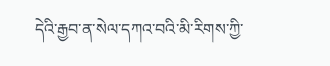དེའི་རྒྱབ་ན་སེལ་དཀའ་བའི་མི་རིགས་ཀྱི་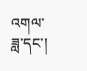འགལ་ཟླ་དང་།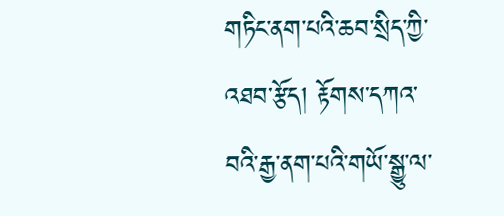གཏིང་ནག་པའི་ཆབ་སྲིད་ཀྱི་འཐབ་རྩོད། རྟོགས་དཀའ་བའི་རྒྱ་ནག་པའི་གཡོ་སྒྱུ་ལ་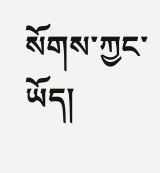སོགས་ཀྱང་ཡོད།